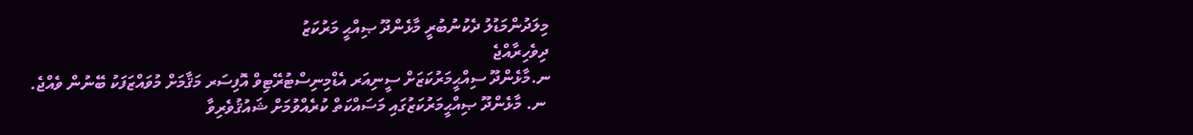މިލަދުންމަޑުލު ދެކުނުބުރީ މާޅެންދޫ ޞިއްޙީ މަރުކަޒު
ދިވެހިރާއްޖެ
ނ.މާޅެންދޫ ސިއްޙީމަރުކަޒަށް ސީނިއަރ އެޑްމިނިސްޓުރޭޓިވް އޮފިސަރ މަޤާމަށް މުވައްޒަފަކު ބޭނުން ވެއްޖެ.
 ނ. މާޅެންދޫ ޞިއްޙީމަރުކަޒުގައި މަސައްކަތް ކުރެއްވުމަށް ޝައުޤުވެރިވާ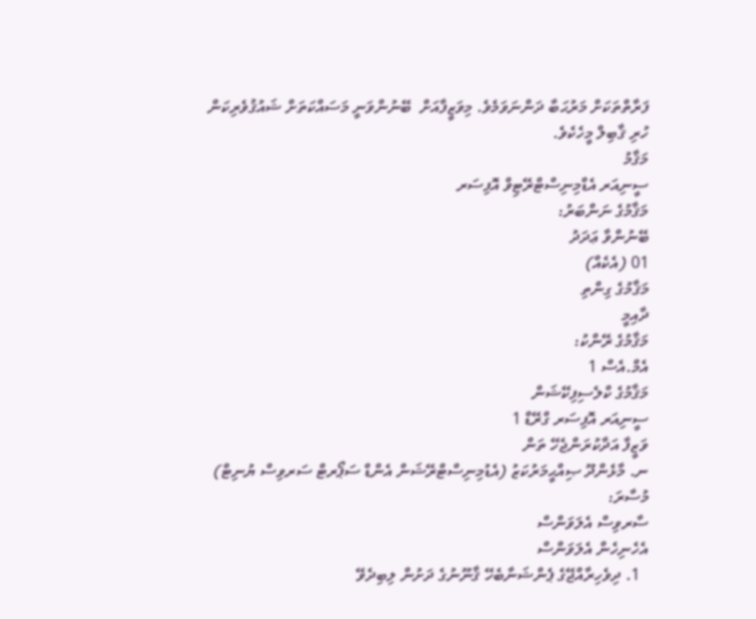ފަރާތްތަކަށް މަރުޙަބާ ދަންނަވަމެވެ. މިވަޒީފާއަށް  ބޭނުންވަނީ މަސައްކަތަށް ޝައުޤުވެރިކަން ހުރި ޤާބިލް މީހެކެވެ.
މަޤާމު
ސީނިއަރ އެޑްމިނިސްޓްރޭޓިވް އޮފިސަރ
މަޤާމުގެ ނަންބަރު:
ބޭނުންވާ ޢަދަދު
01 (އެކެއް)
މަޤާމުގެ ގިންތި
ދާއިމީ
މަޤާމުގެ ރޭންކު:
އެމް.އެސް 1
މަޤާމުގެ ކްލެސިފިކޭޝަން
ސީނިއަރ އޮފިސަރ ގްރޭޑް 1
ވަޒީފާ އަދާކުރަންޖެހޭ ތަން
ނ. މާޅެންދޫ ޞިއްޙީމަރުކަޒު (އެޑުމިނިސްޓްރޭޝަން އެންޑް ސަޕޯރޓް ސަރވިސް ޔުނިޓް)
މުސާރަ:
ސާރވިސް އެލަވަންސް
އެހެނިހެން އެލަވަންސް
  1. ދިވެހިރާއްޖޭގެ ޕެންޝަނާބެހޭ ޤާނޫނުގެ ދަށުން ލިބިދެވޭ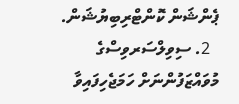ޕެންޝަން ކޮންޓްރިބިޔުޝަން.
  2. ސިވިލްސަރވިސްގެ މުވައްޒަފުންނަށް ހަމަޖެހިފައިވާ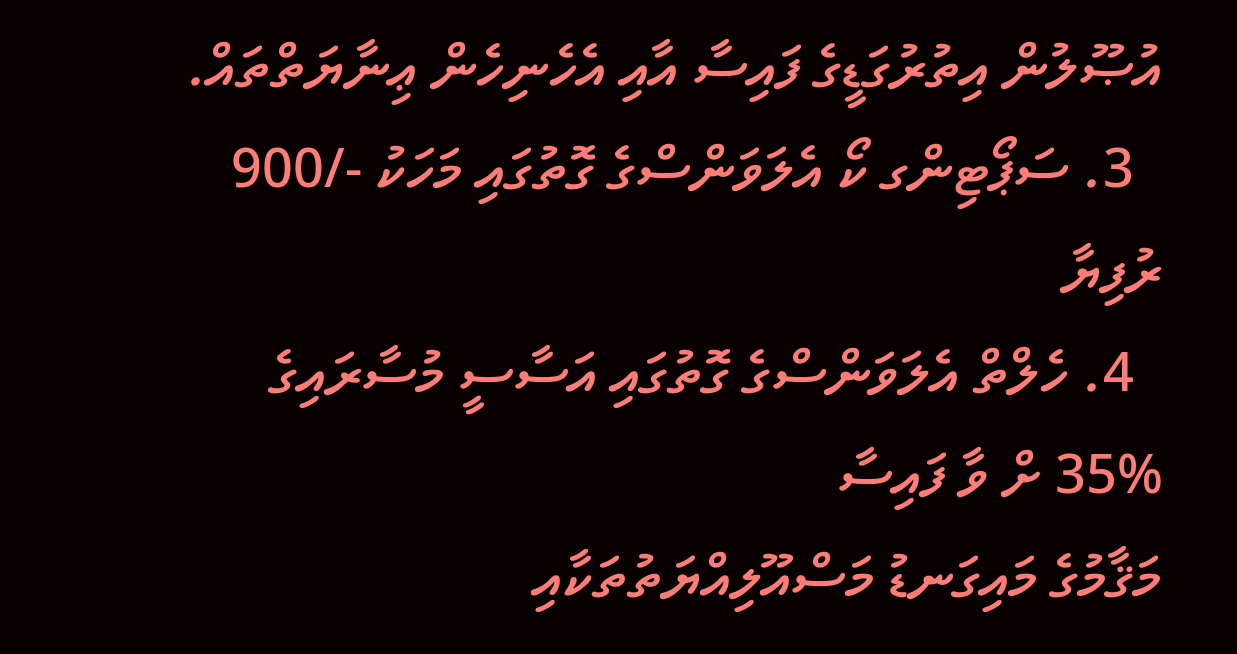އުޞޫލުން އިތުރުގަޑީގެ ފައިސާ އާއި އެހެނިހެން ޢިނާޔަތްތައް.
  3. ސަޕޯޓިންގ ކޯ އެލަވަންސްގެ ގޮތުގައި މަހަކު -/900 ރުފިޔާ
  4. ހެލްތް އެލަވަންސްގެ ގޮތުގައި އަސާސީ މުސާރައިގެ %35 ށް ވާ ފައިސާ
މަޤާމުގެ މައިގަނޑު މަސްއޫލިއްޔަތުތަކާއި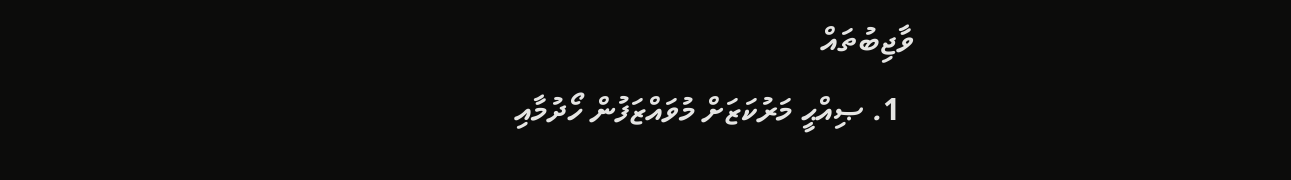ވާޖިބުތައް
  1. ޞިއްޙީ މަރުކަޒަށް މުވައްޒަފުން ހޯދުމާއި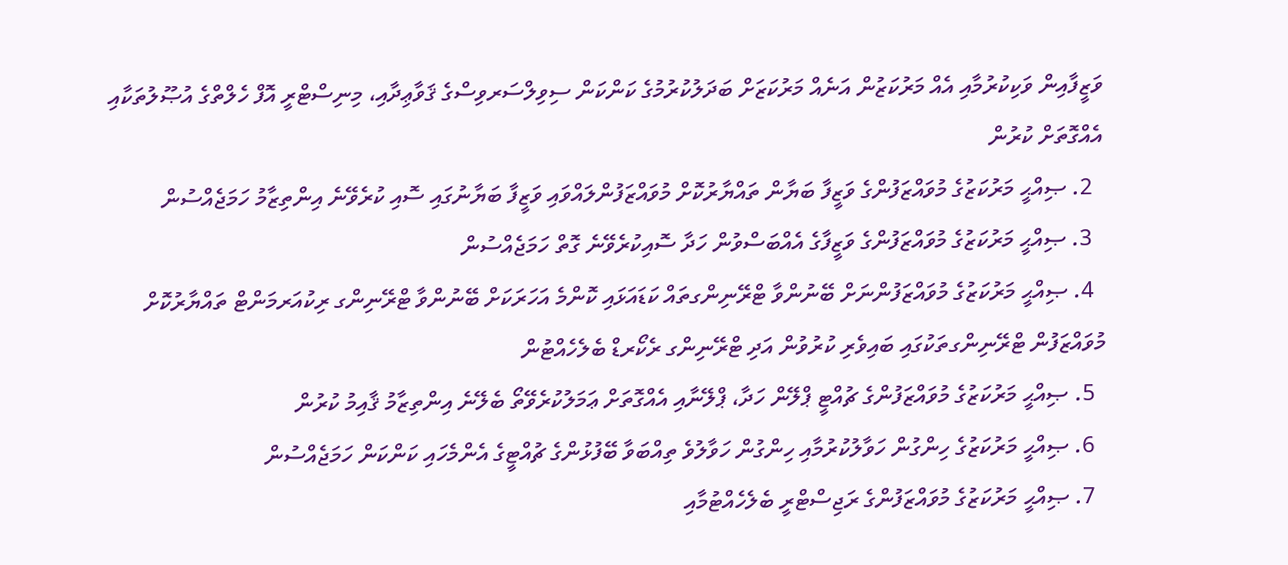ވަޒީފާއިން ވަކިކުރުމާއި އެއް މަރުކަޒުން އަނެއް މަރުކަޒަށް ބަދަލުކުރުމުގެ ކަންކަން ސިވިލްސަރވިސްގެ ޤަވާޢިދާއި، މިނިސްޓްރީ އޮފް ހެލްތްގެ އުޞޫލުތަކާއި އެއްގޮތަށް ކުރުން
  2. ޞިއްޙީ މަރުކަޒުގެ މުވައްޒަފުންގެ ވަޒީފާ ބަޔާން ތައްޔާރުކޮށް މުވައްޒަފުންލައްވައި ވަޒީފާ ބަޔާނުގައި ސޮއި ކުރެވޭނެ އިންތިޒާމު ހަމަޖެއްސުން
  3. ޞިއްޙީ މަރުކަޒުގެ މުވައްޒަފުންގެ ވަޒީފާގެ އެއްބަސްވުން ހަދާ ސޮއިކުރެވޭނެ ގޮތް ހަމަޖެއްސުން
  4. ޞިއްޙީ މަރުކަޒުގެ މުވައްޒަފުންނަށް ބޭނުންވާ ޓްރޭނިންގތައް ކަޑައަޅައި ކޮންމެ އަހަރަކަށް ބޭނުންވާ ޓްރޭނިންގ ރިކުއަރމަންޓް ތައްޔާރުކޮށް މުވައްޒަފުން ޓްރޭނިންގތަކުގައި ބައިވެރި ކުރުވުން އަދި ޓްރޭނިންގ ރެކޯރޑް ބެލެހެއްޓުން
  5. ޞިއްޙީ މަރުކަޒުގެ މުވައްޒަފުންގެ ޗުއްޓީ ޕްލޭން ހަދާ، ޕްލޭނާއި އެއްގޮތަށް ޢަމަލުކުރެވޭތޯ ބެލޭނެ އިންތިޒާމު ޤާއިމު ކުރުން
  6. ޞިއްޙީ މަރުކަޒުގެ ހިންގުން ހަވާލުކުރުމާއި ހިންގުން ހަވާލުވެ ތިއްބަވާ ބޭފުޅުންގެ ޗުއްޓީގެ އެންމެހައި ކަންކަން ހަމަޖެއްސުން
  7. ޞިއްޙީ މަރުކަޒުގެ މުވައްޒަފުންގެ ރަޖިސްޓްރީ ބެލެހެއްޓުމާއި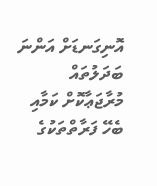އޮނިގަނޑަށް އަންނަ ބަދަލުތައް މުރާޖަޢާކޮށް ކަމާއި ބެހޭ ފަރާތްތަކުގެ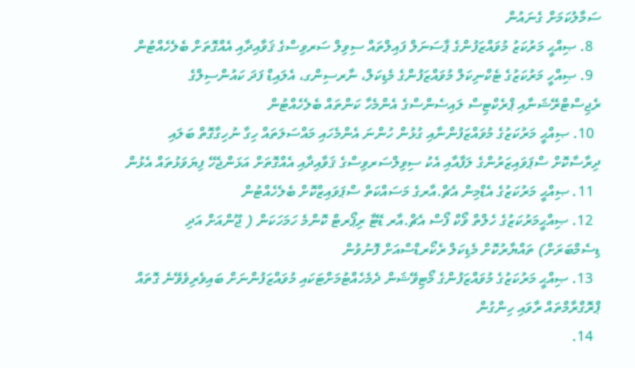ސަމާލުކަމަށް ގެނައުން
  8. ޞިއްޙީ މަރުކަޒު މުވައްޒަފުންގެ ޕާސަނަލް ފައިލްތައް ސިވިލް ސަރވިސްގެ ޤަވާއިދާއި އެއްގޮތަށް ބެލެހެއްޓުން
  9. ޞިއްހީ މަރުކަޒުގެ ޓެކްނިކަލް މުވައްޒަފުންގެ މެޑިކަލް، ނާރސިންގ، އެލައިޑް ފަދަ ކައުންސިލްގެ ރެޖިސްޓްރޭޝަނާއި ޕްރެކްޓިސް ލައިސެންސްގެ އެންމެހާ ކަންތައް ބެލެހެއްޓުން
  10. ޞިއްޙީ މަރުކަޒުގެ މުވައްޒަފުންނާއި ގުޅުން ހުންނަ އެންމެހައި މައްސަލަތައް ހިގާ ނުހިގާގޮތް ބަލައި ދިރާސާކޮށް ސްޕަވައިޒަރުންގެ ލަފާއާއި އެކު ސިވިލްސަރވިސްގެ ޤަވާއިދާއި އެއްގޮތަށް އަޅަންޖެހޭ ފިޔަވަޅުތައް އެޅުން
  11. ޞިއްޙީ މަރުކަޒުގެ އެޑްމިން އެޗް.އާރގެ މަސައްކަތް ސްޕަވައިޒްކޮށް ބެލެހެއްޓުން
  12. ޞިއްޙީމަރުކަޒުގެ ހެލްތް ވޯކް ފޯސް އެޗް.އާރ ޑޭޓާ ރިޕޯރޓް ކޮންމެ ހަމަހަކަން ( ޖޫންއަށް އަދި ޑިސެމްބަރަށް) ތައްޔާރުކޮށް މެޑިކަލް ރެކޯރޑްސްއަށް ފޮނުވުން
  13. ޞިއްޙީ މަރުކަޒުގެ މުވައްޒަފުންގެ މޯޓިވޭޝަން ދެމެހެއްޓުމަށްޓަކައި މުވައްޒަފުންނަށް ބައިވެރިވެވޭނެ ގޮތައް ޕްރޮގްރާމްތައް ރާވައި ހިންގުން
  14.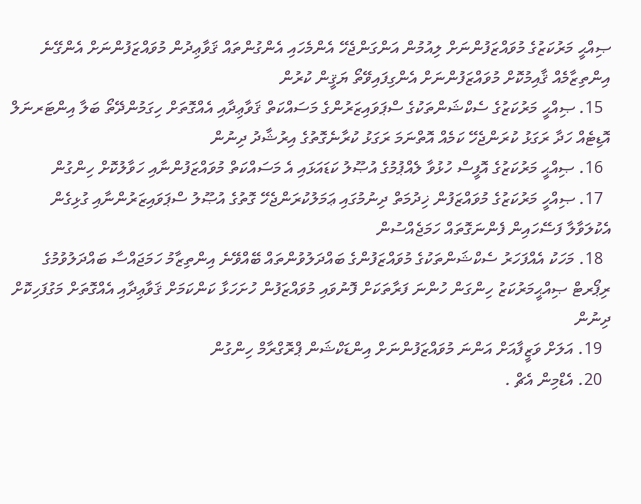ޞިއްޙީ މަރުކަޒުގެ މުވައްޒަފުންނަށް ލިއުމުން އަންގަންޖެހޭ އެންމެހައި އެންގުންތައް ޤަވާޢިދުން މުވައްޒަފުންނަށް އެންގޭނެ އިންތިޒާމެއް ޤާއިމުކޮށް މުވައްޒަފުންނަށް އެންގިފައިވޭތޯ ޔަޤީން ކުރުން
  15. ޞިއްޙީ މަރުކަޒުގެ ސެކްޝަންތަކުގެ ސްޕަވައިޒަރުންގެ މަސައްކަތް ޤަވާޢިދާއި އެއްގޮތަށް ހިގަމުންދޭތޯ ބަލާ އިންޓަރނަލް އޮޑިޓެއް ހަދާ ރަގަޅު ކުރަންޖެހޭ ކަމެއް އޮތްނަމަ ރަގަޅު ކުރާނެގޮތުގެ އިރުޝާދު ދިނުން
  16. ޞިއްޙީ މަރުކަޒުގެ އޮފީސް ހުޅުވާ ލެއްޕުމުގެ އުޞޫލު ކަޑައަޅައި އެ މަސައްކަތް މުވައްޒަފުންނާއި ހަވާލުކޮށް ހިންގުން
  17. ޞިއްހީ މަރުކަޒުގެ މުވައްޒަފުން ޚިދުމަތް ދިނުމުގައި ޢަމަލުކުރަންޖެހޭ ގޮތުގެ އުޞޫލު ސްޕަވައިޒަރުންނާއި ގުޅިގެން އެކުލަވާލާ ފަސޭހައިން ފެންނަގޮތައް ހަމަޖެއްސުން
  18. މަހަކު އެއްފަހަރު ސެކްޝަންތަކުގެ މުވައްޒަފުންގެ ބައްދަލުވުންތައް ބޭއްވޭނެ އިންތިޒާމު ހަމަޖައްސާ ބައްދަލުވުމުގެ ރިޕޯރޓް ޞިއްޙީމަރުކަޒު ހިންގަން ހުންނަ ފަރާތަކަށް ފޮނުވައި މުވައްޒަފުން ހުށަހަޅާ ކަންކަމަށް ޤަވާޢިދާއި އެއްގޮތަށް މަގުފަހިކޮށް ދިނުން
  19. އަލަށް ވަޒީފާއަށް އަންނަ މުވައްޒަފުންނަށް އިންޑަކްޝަން ޕްރޮގްރާމް ހިންގުން
  20. އެޑްމިން އެޗް .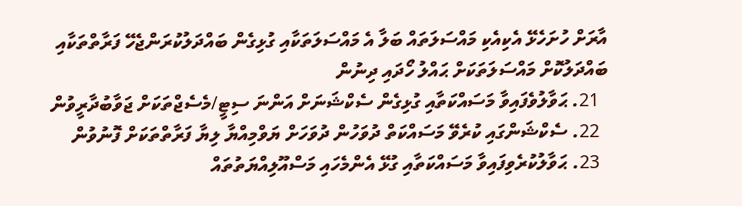އާރަށް ހުށަހެޅޭ އެކިއެކި މައްސަލަތައް ބަލާ އެ މައްސަލަތަކާއި ގުޅިގެން ބައްދަލުކުރަންޖެހޭ ފަރާތްތަކާއި ބައްދަލުކޮށް މައްސަލަތަކަށް ޙައްލު ހޯދައި ދިނުން
  21. ޙަވާލުވެފައިވާ މަސައްކަތާއި ގުޅިގެން ސެކްޝަނަށް އަންނަ ސިޓީ/މެސެޖްތަކަށް ޖަވާބުދާރީވުން
  22. ސެކްޝަންގައި ކުރެވޭ މަސައްކަތް ދުވަހުން ދުވަހަށް ޔަވްމިއްޔާ ލިޔާ ފަރާތްތަކަށް ފޮނުވުން
  23. ޙަވާލުކުރެވިފައިވާ މަސައްކަތާއި ގުޅޭ އެންމެހައި މަސްއޫލިއްޔަތުތައް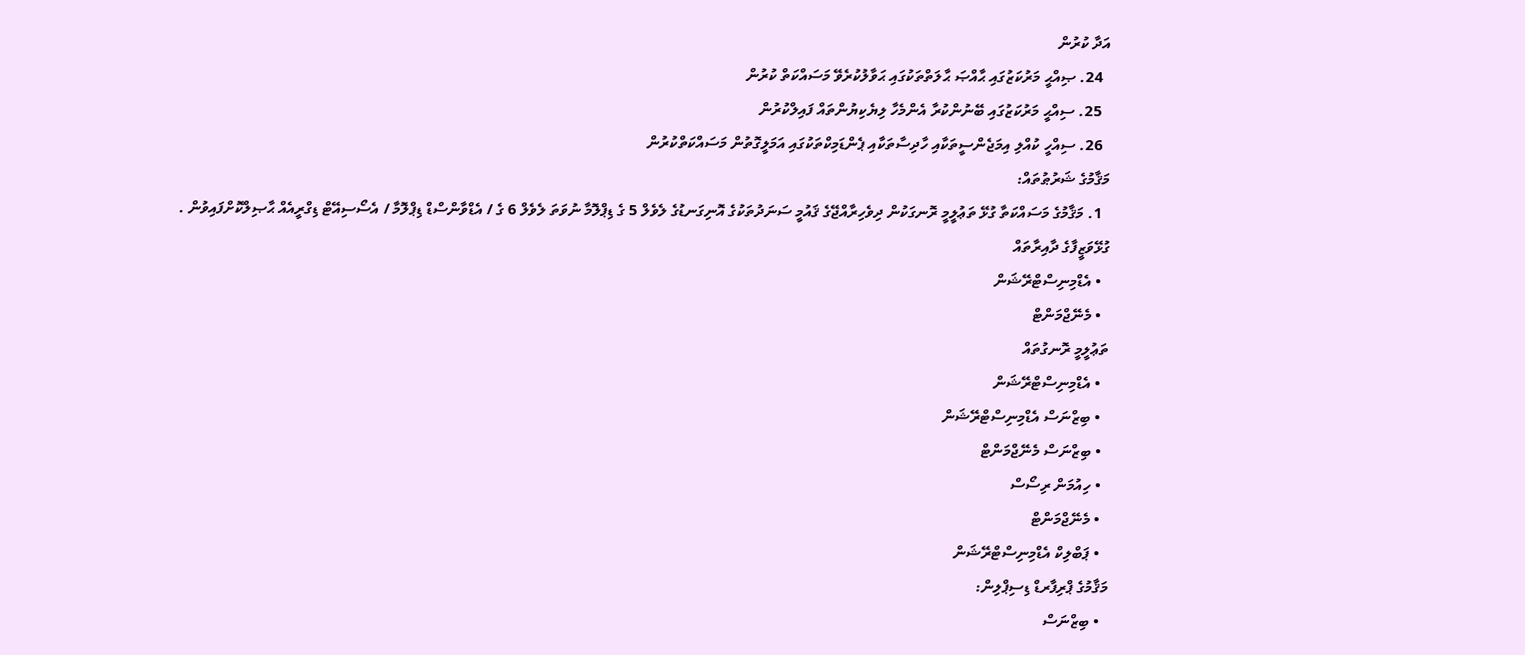އަދާ ކުރުން
  24. ޞިއްޙީ މަރުކަޒުގައި ޙާއްޞަ ޙާލަތްތަކުގައި ޙަވާލުކުރެވޭ މަސައްކަތް ކުރުން
  25. ސިއްޙީ މަރުކަޒުގައި ބޭނުންކުރާ އެންމެހާ ލިޔެކިޔުންތައް ފައިލްކުރުން
  26. ސިއްހީ ކުއްލި އިމަޖެންސީތަކާއި ހާދިސާތަކާއި ޕެންޑަމިކްތަކުގައި އަމަލީގޮތުން މަސައްކަތްކުރުން
މަޤާމުގެ ޝަރުޠުތައް:
  1. މަޤާމުގެ މަސައްކަތާ ގުޅޭ ތަޢުލީމީ ރޮނގަކުން ދިވެހިރާއްޖޭގެ ޤައުމީ ސަނަދުތަކުގެ އޮނިގަނޑުގެ ލެވެލް 5 ގެ ޑިޕްލޮމާ ނުވަތަ ލެވެލް 6 ގެ / އެޑްވާންސްޑް ޑިޕްލޮމާ / އެސޯސިއޭޓް ޑިގްރީއެއް ޙާޞިލްކޮށްފައިވުން .
ގުޅޭވަޒީފާގެ ދާއިރާތައް
  • އެޑްމިނިސްޓްރޭޝަން
  • މެނޭޖްމަންޓް
ތަޢުލީމީ ރޮނގުތައް
  • އެޑްމިނިސްޓްރޭޝަން
  • ބިޒްނަސް އެޑްމިނިސްޓްރޭޝަން
  • ބިޒްނަސް މެނޭޖްމަންޓް
  • ހިއުމަން ރިސޯސް
  • މެނޭޖްމަންޓް
  • ޕަބްލިކް އެޑްމިނިސްޓްރޭޝަން
މަޤާމުގެ ޕްރިފާރޑް ޑިސިޕްލިން:
  • ބިޒްނަސް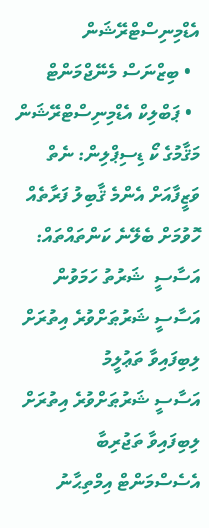އެޑްމިނިސްޓްރޭޝަން
  • ބިޒްނަސް މެނޭޖްމަންޓް
  • ޕަބްލިކް އެޑްމިނިސްޓްރޭޝަން
މަޤާމުގެ ކޯ ޑިސިޕްލިން: ނެތް
ވަޒީފާއަށް އެންމެ ޤާބިލު ފަރާތެއް ހޮވުމަށް ބެލޭނެ ކަންތައްތައް:
އަސާސީ  ޝަރުތު ހަމަވުން
އަސާސީ ޝަރުޠަށްވުރެ އިތުރަށް ލިބިފައިވާ ތަޢުލީމު
އަސާސީ ޝަރުޠަށްވުރެ އިތުރަށް ލިބިފައިވާ ތަޖުރިބާ
އެސެސްމަންޓް އިމްތިޙާނު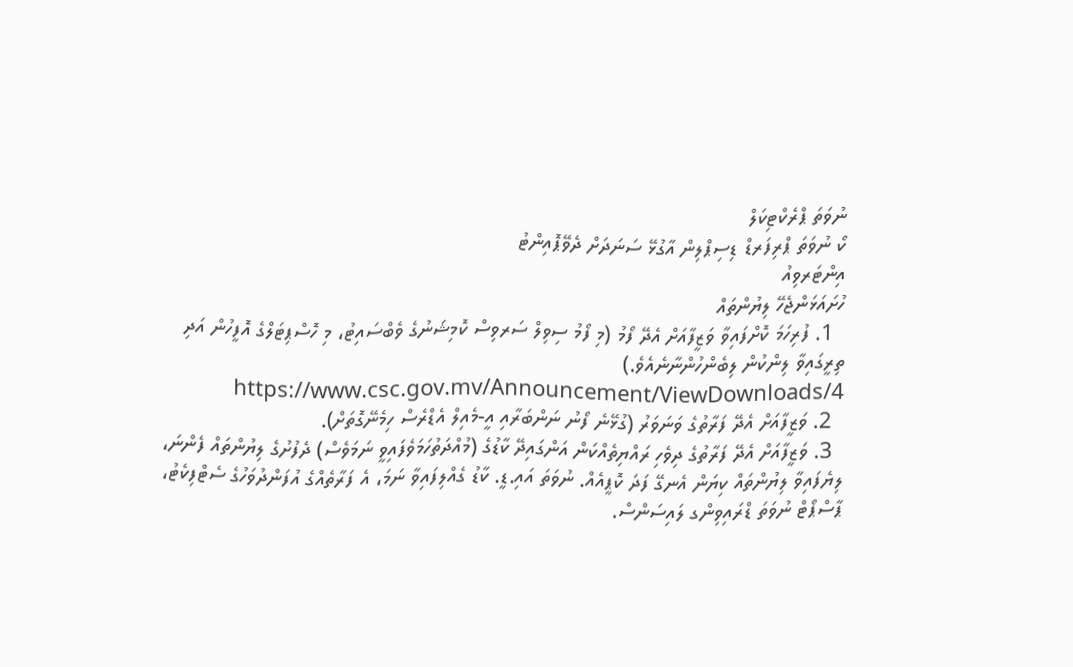ނުވަތަ ޕްރެކްޓިކަލް
ކޯ ނުވަތަ ޕްރިފަރޑް ޑިސިޕްލިން އާގުޅޭ ސަނަދަށް ދެވޭޕޮއިންޓު
އިންޓަރވިއު
ހުށައަޅަންޖެހޭ ލިޔުންތައް
  1. ފުރިހަމަ ކޮށްފައިވާ ވަޒީފާއަށް އެދޭ ފޯމު (މި ފޯމު ސިވިލް ސަރވިސް ކޮމިޝަނުގެ ވެބްސައިޓު، މި ހޮސްޕިޓަލްގެ އޮފީހުން އަދި ތިރީގައިވާ ލިންކުން ލިބެންހުންނާނެއެވެ.) https://www.csc.gov.mv/Announcement/ViewDownloads/4
  2. ވަޒީފާއަށް އެދޭ ފަރާތުގެ ވަނަވަރު (ގުޅޭނެ ފޯނު ނަންބަރާއި އީ-މެއިލް އެޑްރެސް ހިމެނޭގޮތަށް).
  3. ވަޒީފާއަށް އެދޭ ފަރާތުގެ ދިވެހި ރައްޔިތެއްކަން އަންގައިދޭ ކާޑުގެ (މުއްދަތުހަމަވެފައިވީ ނަމަވެސް) ދެފުށުގެ ލިޔުންތައް ފެންނަ، ލިޔެފައިވާ ލިޔުންތައް ކިޔަން އެނގޭ ފަދަ ކޮޕީއެއް. ނުވަތަ އައި.ޑީ. ކާޑު ގެއްލިފައިވާ ނަމަ، އެ ފަރާތެއްގެ އުފަންދުވަހުގެ ސެޓްފިކެޓު، ޕާސްޕޯޓް ނުވަތަ ޑްރައިވިންގ ލައިސަންސް.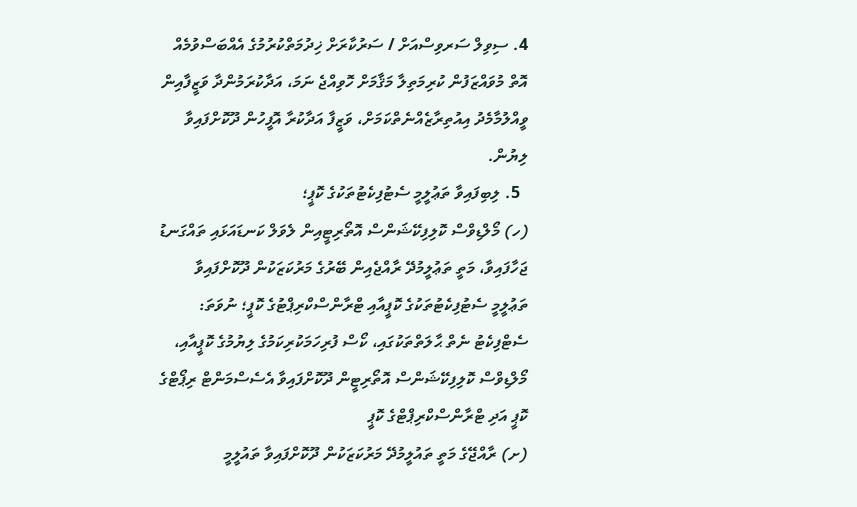4. ސިވިލް ސަރވިސްއަށް / ސަރުކާރަށް ޚިދުމަތްކުރުމުގެ އެއްބަސްވުމެއް އޮތް މުވައްޒަފުން ކުރިމަތިލާ މަޤާމަށް ހޮވިއްޖެ ނަމަ، އަދާކުރަމުންދާ ވަޒީފާއިން ވީއްލުމާމެދު އިއުތިރާޒެއްނެތްކަމަށް، ވަޒީފާ އަދާކުރާ އޮފީހުން ދޫކޮށްފައިވާ ލިޔުން.
  5. ލިބިފައިވާ ތަޢުލީމީ ސެޓުފިކެޓުތަކުގެ ކޮޕީ؛
(ހ) މޯލްޑިވްސް ކޮލިފިކޭޝަންސް އޮތޯރިޓީއިން ލެވަލް ކަނޑައަޅައި ތައްގަނޑު ޖަހާފައިވާ، މަތީ ތަޢުލީމުދޭ ރާއްޖެއިން ބޭރުގެ މަރުކަޒަކުން ދޫކޮށްފައިވާ ތަޢުލީމީ ސެޓުފިކެޓުތަކުގެ ކޮޕީއާއި ޓްރާންސްކްރިޕްޓުގެ ކޮޕީ؛ ނުވަތަ: ސެޓްފިކެޓު ނެތް ޙާލަތްތަކުގައި، ކޯސް ފުރިހަމަކުރިކަމުގެ ލިޔުމުގެ ކޮޕީއާއި، މޯލްޑިވްސް ކޮލިފިކޭޝަންސް އޮތޯރިޓީން ދޫކޮށްފައިވާ އެސެސްމަންޓް ރިޕޯޓްގެ ކޮޕީ އަދި ޓްރާންސްކްރިޕްޓްގެ ކޮޕީ
(ށ) ރާއްޖޭގެ މަތީ ތައުލީމުދޭ މަރުކަޒަކުން ދޫކޮށްފައިވާ ތައުލީމީ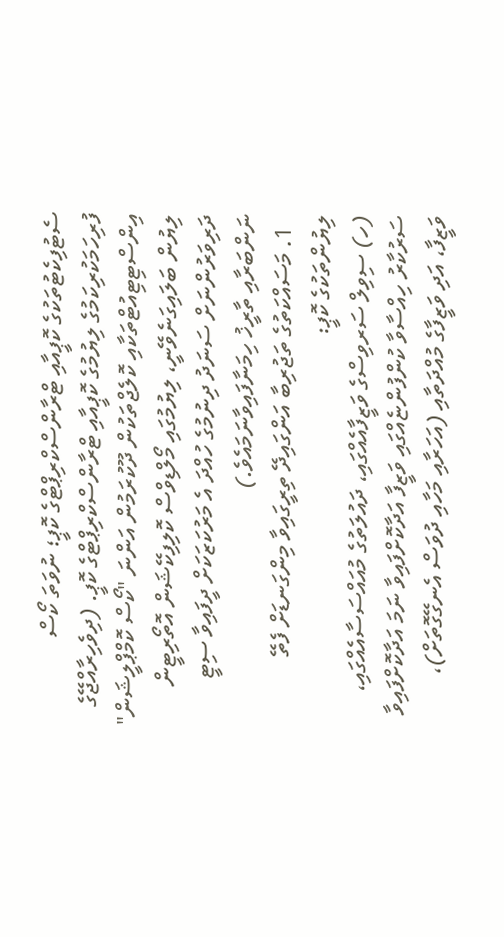ސެޓުފިކެޓުތަކުގެ ކޮޕީއާއި ޓްރާންސްކްރިޕްޓްގެ ކޮޕީ؛ ނުވަތަ ކޯސް ފުރިހަމަކުރިކަމުގެ ލިޔުމުގެ ކޮޕީއާއި ޓްރާންސްކްރިޕްޓްގެ ކޮޕީ. (ދިވެހިރާއްޖޭގެ އިންސްޓިޓިއުޓްތަކާއި ކޮލެޖްތަކުން ދޫކުރަމުން އަންނަ "ކޯސް ކޮމްޕްލީޝަން" ލިޔުން ބަލައިގަނެވޭނީ، ލިޔުމުގައި މޯލްޑިވްސް ކޮލިފިކޭޝަން އޮތޯރިޓީން ދަރިވަރުންނަށް ސަނަދު ދިނުމުގެ ހުއްދަ އެ މަރުކަޒަކަށް ދީފައިވާ ސިޓީ ނަންބަރާއި ތާރީޚު ހިމަނާފައިވާނަމައެވެ.)
  1. މަސައްކަތުގެ ތަޖުރިބާ އަންގައިދޭ ތިރީގައިވާ މިންގަނޑަށް ފެތޭ ލިޔުންތަކުގެ ކޮޕީ:
(ހ) ސިވިލް ސަރވިސްގެ ވަޒީފާއެއްގައި، ދައުލަތުގެ މުއައްސަސާއެއްގައި، ސަރުކާރު ހިއްސާވާ ކުންފުންޏެއްގައި ވަޒީފާ އަދާކޮށްފައިވާ ނަމަ އަދާކޮށްފައިވާ ވަޒީފާ، އަދި ވަޒީފާގެ މުއްދަތާއި (އަހަރާއި މަހާއި ދުވަސް އެނގޭގޮތަށް)،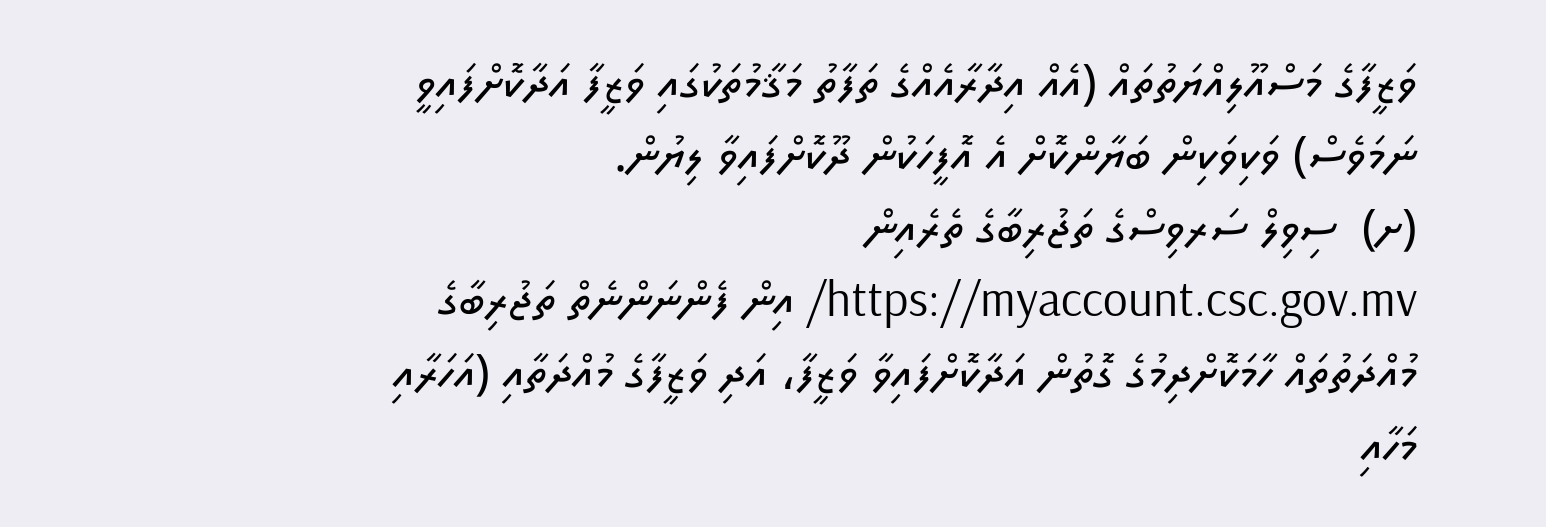ވަޒީފާގެ މަސްއޫލިއްޔަތުތައް (އެއް އިދާރާއެއްގެ ތަފާތު މަޤާމުތަކުގައި ވަޒީފާ އަދާކޮށްފައިވީ ނަމަވެސް) ވަކިވަކިން ބަޔާންކޮށް އެ އޮފީހަކުން ދޫކޮށްފައިވާ ލިޔުން.
(ށ)  ސިވިލް ސަރވިސްގެ ތަޖުރިބާގެ ތެރެއިން https://myaccount.csc.gov.mv/ އިން ފެންނަންނެތް ތަޖުރިބާގެ މުއްދަތުތައް ހާމަކޮށްދިމުގެ ގޮތުން އަދާކޮށްފައިވާ ވަޒީފާ، އަދި ވަޒީފާގެ މުއްދަތާއި (އަހަރާއި މަހާއި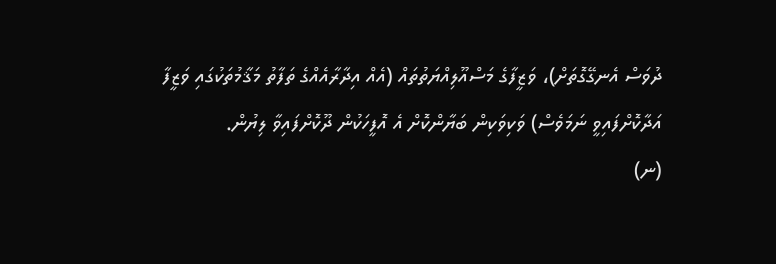ދުވަސް އެނގޭގޮތަށް)، ވަޒީފާގެ މަސްއޫލިއްޔަތުތައް (އެއް އިދާރާއެއްގެ ތަފާތު މަޤާމުތަކުގައި ވަޒީފާ އަދާކޮށްފައިވީ ނަމަވެސް) ވަކިވަކިން ބަޔާންކޮށް އެ އޮފީހަކުން ދޫކޮށްފައިވާ ލިޔުން.
(ނ)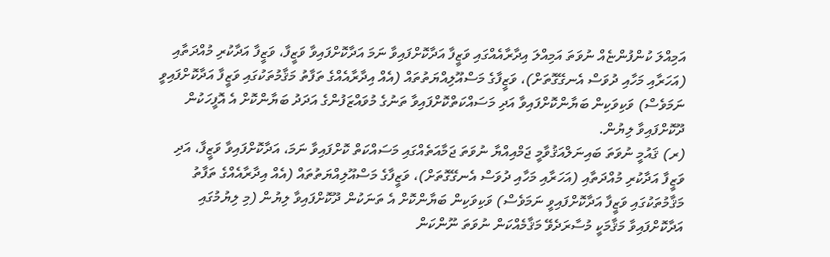އަމިއްލަ ކުންފުންޏެއް ނުވަތަ އަމިއްލަ އިދާރާއެއްގައި ވަޒީފާ އަދާކޮށްފައިވާ ނަމަ އަދާކޮށްފައިވާ ވަޒީފާ، ވަޒީފާ އަދާކުރި މުއްދަތާއި (އަހަރާއި މަހާއި ދުވަސް އެނގޭގޮތަށް)، ވަޒީފާގެ މަސްއޫލިއްޔަތުތައް (އެއް އިދާރާއެއްގެ ތަފާތު މަޤާމުތަކުގައި ވަޒީފާ އަދާކޮށްފައިވީ ނަމަވެސް) ވަކިވަކިން ބަޔާންކޮށްފައިވާ އަދި މަސައްކަތްކޮށްފައިވާ ތަނުގެ މުވައްޒަފުންގެ އަދަދު ބަޔާންކޮށް އެ އޮފީހަކުން ދޫކޮށްފައިވާ ލިޔުން.
(ރ) ޤައުމީ ނުވަތަ ބައިނަލްއަޤުވާމީ ޖަމްއިއްޔާ ނުވަތަ ޖަމާއަތެއްގައި މަސައްކަތް ކޮށްފައިވާ ނަމަ، އަދާކޮށްފައިވާ ވަޒީފާ، އަދި ވަޒީފާ އަދާކުރި މުއްދަތާއި (އަހަރާއި މަހާއި ދުވަސް އެނގޭގޮތަށް)، ވަޒީފާގެ މަސްއޫލިއްޔަތުތައް (އެއް އިދާރާއެއްގެ ތަފާތު މަޤާމުތަކުގައި ވަޒީފާ އަދާކޮށްފައިވީ ނަމަވެސް) ވަކިވަކިން ބަޔާންކޮށް އެ ތަނަކުން ދޫކޮށްފައިވާ ލިޔުން (މި ލިޔުމުގައި އަދާކޮށްފައިވާ މަޤާމަކީ މުސާރަދެވޭ މަޤާމެއްކަން ނުވަތަ ނޫންކަން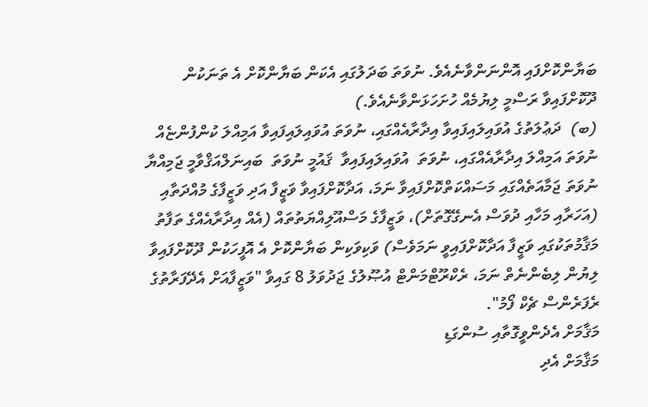ބަޔާންކޮށްފައި އޮންނަންވާނެއެވެ. ނުވަތަ ބަދަލުގައި އެކަން ބަޔާންކޮށް އެ ތަނަކުން ދޫކޮށްފައިވާ ރަސްމީ ލިޔުމެއް ހުށަހަޅަންވާނެއެވެ.)
(ބ)  ދަޢުލަތުގެ އުވައިލައިފައިވާ އިދާރާއެއްގައި، ނުވަތަ އުވައިލައިފައިވާ އަމިއްލަ ކުންފުންޏެއް ނުވަތަ އަމިއްލަ އިދާރާއެއްގައި، ނުވަތަ  އުވައިލައިފައިވާ  ޤައުމީ ނުވަތަ  ބައިނަލްއަޤްވާމީ ޖަމިއްޔާ ނުވަތަ ޖަމާއަތެއްގައި މަސައްކަތްކޮށްފައިވާ ނަމަ، އަދާކޮށްފައިވާ ވަޒީފާ އަދި ވަޒީފާގެ މުއްދަތާއި (އަހަރާއި މަހާއި ދުވަސް އެނގޭގޮތަށް)، ވަޒީފާގެ މަސްއޫލިއްޔަތުތައް (އެއް އިދާރާއެއްގެ ތަފާތު މަޤާމުތަކުގައި ވަޒީފާ އަދާކޮށްފައިވީ ނަމަވެސް) ވަކިވަކިން ބަޔާންކޮށް އެ އޮފީހަކުން ދޫކޮށްފައިވާ ލިޔުން ލިބެންނެތް ނަމަ، ރެކްރޫޓްމަންޓް އުޞޫލުގެ ޖަދުވަލު 8 ގައިވާ "ވަޒީފާއަށް އެދޭފަރާތުގެ ރެފަރެންސް ޗެކް ފޯމު".
މަޤާމަށް އެދެންވީގޮތާއި ސުންގަޑި
މަޤާމަށް އެދި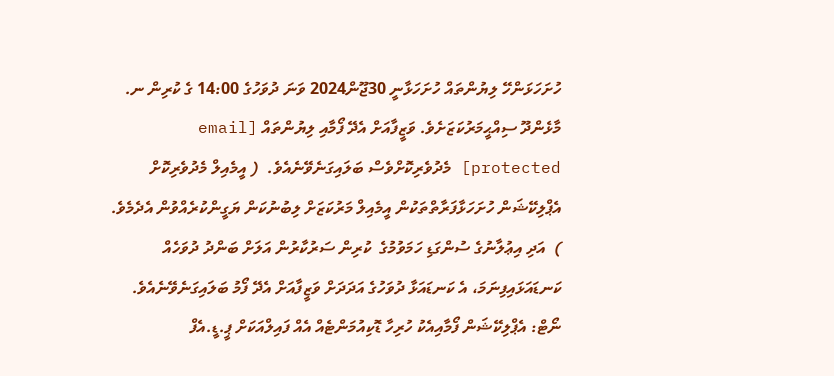ހުށަހަޅަންހޭ ލިޔުންތައް ހުށަހަޅާނީ 30ޖޫން2024 ވަނަ ދުވަހުގެ 14:00 ގެ ކުރިން ނ. މާޅެންދޫ ސިއްޙީމަރުކަޒަށެވެ. ވަޒީފާއަށް އެދޭ ފޯމާއި ލިޔުންތައް [email protected] މެދުވެރިކޮށްވެސް ބަލައިގަނެވޭނެއެވެ.  ( އީމެއިލް މެދުވެރިކޮށް އެޕްލިކޭޝަން ހުށަހަޅާފަރާތްތަކުން އީމެއިލް މަރުކަޒަށް ލިބުނުކަން ޔަގީންކުރެއްވުން އެދެމެވެ. )  އަދި އިޢުލާނުގެ ސުންގަޑި ހަމަވުމުގެ  ކުރިން ސަރުކާރުން އަލަށް ބަންދު ދުވަހެއް ކަނޑައަޅައިފިނަމަ، އެ ކަނޑައަޅާ ދުވަހުގެ އަދަދަށް ވަޒީފާއަށް އެދޭ ފޯމު ބަލައިގަނެވޭނެއެވެ.
ނޯޓް: އެޕްލިކޭޝަން ފޯމާއިއެކު ހުރިހާ ޑޮކިއުމަންޓެއް އެއް ފައިލްއަކަށް ޕީ.ޑީ.އެފް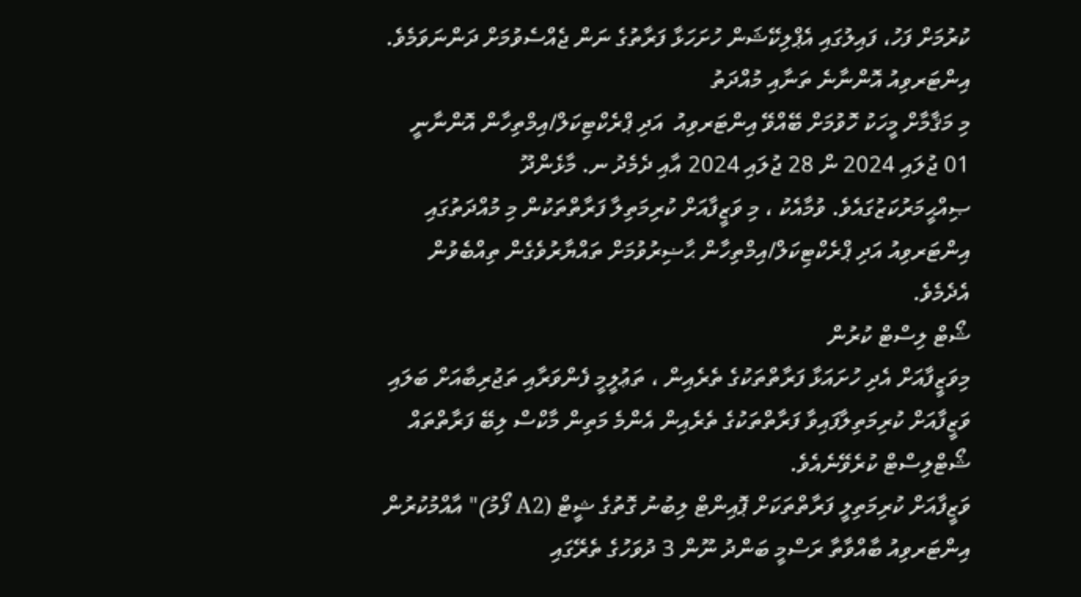ކުރުމަށް ފަހު، ފައިލުގައި އެޕްލިކޭޝަން ހުށަހަޅާ ފަރާތުގެ ނަން ޖެއްސެވުމަށް ދަންނަވަމެވެ.
އިންޓަރވިއު އޮންނާނެ ތަނާއި މުއްދަތު
މި މަޤާމާށް މީހަކު ހޮވުމަށް ބޭއްވޭ އިންޓަރވިއު  އަދި ޕްރެކްޓިކަލް/އިމްތިހާން އޮންނާނީ 01 ޖުލައި 2024 ން 28 ޖުލައި 2024 އާއި ދެމެދު ނ. މާޅެންދޫ ޞިއްޙީމަރުކަޒުގައެވެ. ވުމާއެކު ، މި ވަޒީފާއަށް ކުރިމަތިލާ ފަރާތްތަކުން މި މުއްދަތުގައި އިންޓަރވިއު އަދި ޕްރެކްޓިކަލް/އިމްތިހާން ޙާޟިރުވުމަށް ތައްޔާރުވެގެން ތިއްބެވުން އެދެމެވެ.
ޝޯޓް ލިސްޓް ކުރުން
މިވަޒީފާއަށް އެދި ހުށައަޅާ ފަރާތްތަކުގެ ތެރެއިން ، ތަޢުލީމީ ފެންވަރާއި ތަޖުރިބާއަށް ބަލައި ވަޒީފާއަށް ކުރިމަތިލާފައިވާ ފަރާތްތަކުގެ ތެރެއިން އެންމެ މަތިން މާކްސް ލިބޭ ފަރާތްތައް ޝޯޓްލިސްޓް ކުރެވޭނެއެވެ.
ވަޒީފާއަށް ކުރިމަތިލީ ފަރާތްތަކަށް ޕޮއިންޓް ލިބުނު ގޮތުގެ ޝީޓް (A2 ފޯމު)" އާއްމުކުރުން
އިންޓަރވިއު ބާއްވާތާ ރަސްމީ ބަންދު ނޫން 3 ދުވަހުގެ ތެރޭގައި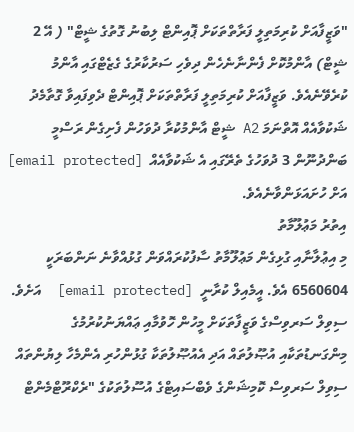"ވަޒީފާއަށް ކުރިމަތިލީ ފަރާތްތަކަށް ޕޮއިންޓް ލިބުނު ގޮތުގެ ޝީޓް" ( އޭ 2 ޝީޓް) އާންމުކޮށް ފެންނާނެހެން ދިވެހި ސަރުކާރުގެ ގެޒެޓްގައި އާންމު ކުރެވޭނެއެވެ. ވަޒީފާއަށް ކުރިމަތިލީ ފަރާތްތަކަށް ޕޮއިންޓް ދެވިފައިވާ ގޮތާމެދު ޝަކުވާއެއް އޮތްނަމަ A2 ޝީޓް އާންމުކުރާ ދުވަހުން ފެށިގެން ރަސްމީ ބަންދުނޫން 3 ދުވަހުގެ ތެރޭގައި އެ ޝަކުވާއެއް  [email protected]  އަށް ހުށައަޅަންވާނެއެވެ.
އިތުރު މަޢުލޫމާތު
މި އިޢުލާނާއި ގުޅިގެން މަޢުލޫމާތު ސާފުކުރައްވަން ގުޅުއްވާނެ ނަންބަރަކީ  6560604 އެވެ. އީމެއިލް ކުރާނީ  [email protected]  އަށެވެ. ސިވިލް ސަރވިސްގެ ވަޒީފާތަކަށް މީހުން ހޮވުމާއި ޢައްޔަނުކުރުމުގެ މިންގަނޑުތަކާއި އުޞޫލުތައް އަދި އެއުޞޫލުތަކާ ގުޅުންހުރި އެންމެހާ ލިޔުންތައް ސިވިލް ސަރވިސް ކޮމިޝަންގެ ވެބްސައިޓްގެ އުސޫލުތަކުގެ "ރެކްރޫޓްމެންޓް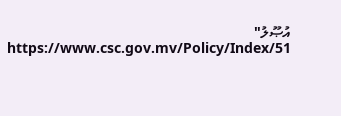އުޞޫލު" https://www.csc.gov.mv/Policy/Index/51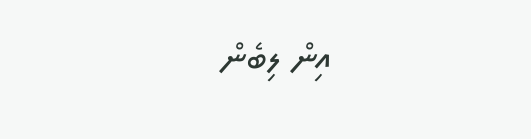އިން ލިބެން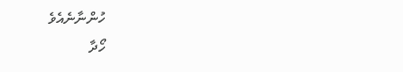ހުންނާނެއެވެ
ހޯދާ